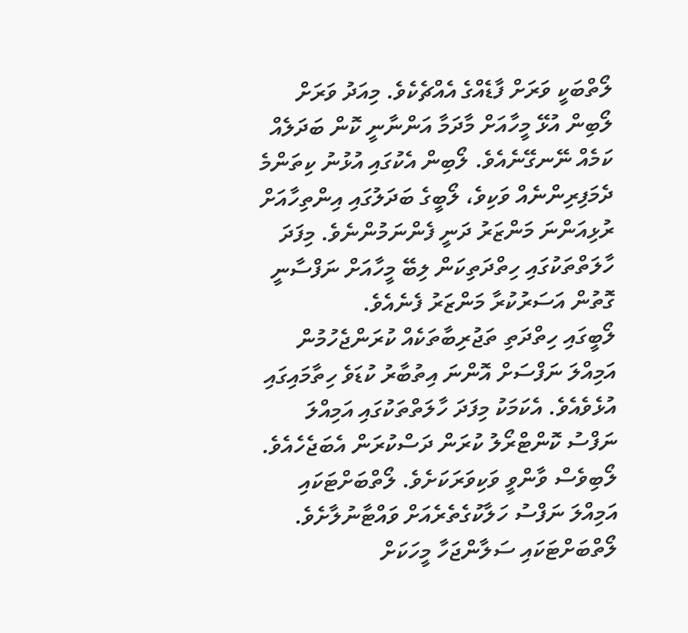ލޯތްބަކީ ވަރަށް ފާޑެއްގެ އެއްޗެކެވެ. މިއަދު ވަރަށް ލޯބިން އުޅޭ މީހާއަށް މާދަމާ އަންނާނީ ކޮން ބަދަލެއް ކަމެއް ނޭނގޭނެއެވެ. ލޯބިން އެކުގައި އުޅުނު ކިތަންމެ ދެމަފިރިންނެއް ވަކިވެ، ލޯބީގެ ބަދަލުގައި އިންތިހާއަށް ރުޅިއަންނަ މަންޒަރު ދަނީ ފެންނަމުންނެވެ. މިފަދަ ހާލަތްތަކުގައި ހިތްދަތިކަން ލިބޭ މީހާއަށް ނަފްސާނީ ގޮތުން އަސަރުކުރާ މަންޒަރު ފެނެއެވެ.
ލޯބީގައި ހިތްދަތި ތަޖުރިބާތަކެއް ކުރަންޖެހުމުން އަމިއްލަ ނަފްސަށް އޮންނަ އިތުބާރު ކުޑަވެ ހިތާމައިގައި އުޅެވެއެވެ. އެކަމަކު މިފަދަ ހާލަތްތަކުގައި އަމިއްލަ ނަފްސު ކޮންޓްރޯލު ކުރަން ދަސްކުރަން އެބަޖެހެއެވެ. ލޯބިވެސް ވާންވީ ވަކިވަރަކަށެވެ. ލޯތްބަށްޓަކައި އަމިއްލަ ނަފްސު ހަލާކުގެތެރެއަށް ވައްޓާނުލާށެވެ. ލޯތްބަށްޓަކައި ސަލާންޖަހާ މީހަކަށް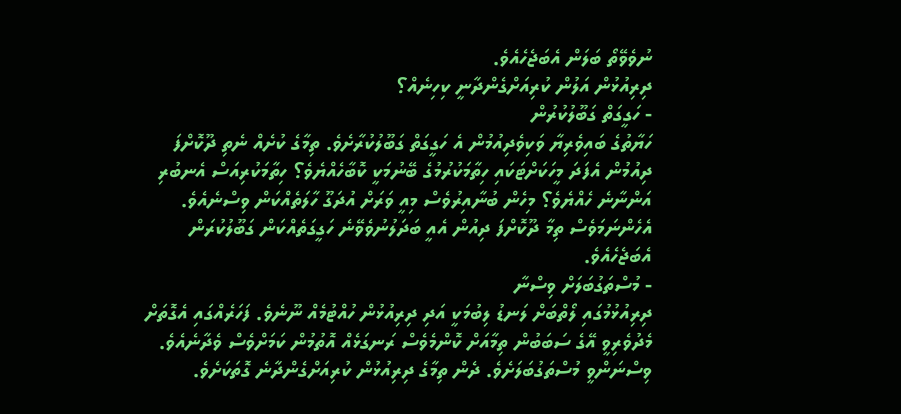ނުވެވޭތޯ ބަލަން އެބަޖެހެއެވެ.
ދިރިއުޅުން އަލުން ކުރިއަށްގެންދާނީ ކިހިނެއް؟
- ހަގީގަތް ގަބޫލުކުރުން
ހަޔާތުގެ ބައިވެރިޔާ ވަކިވެދިއުމުން އެ ހަގީގަތް ގަބޫލުކުރާށެވެ. ތިމާގެ ކުށެއް ނެތި ދޫކޮށްފަ ދިއުމުން އެފަދަ މީހަކަށްޓަކައި ހިތާމަކުރުމުގެ ބޭނުމަކީ ކޮބާހެއްޔެވެ؟ ހިތާމަކުރިއަސް އެނބުރި އަންނާނެ ހެއްޔެވެ؟ މިހެން ބުނާއިރުވެސް މިއީ ވަރަށް އުދަގޫ ހާލަތެއްކަން ވިސްނެއެވެ. އެހެންނަމަވެސް ތިމާ ދޫކޮށްފަ ދިއުން އެއީ ބަދަލުނުވެވޭނެ ހަގީގަތެއްކަން ގަބޫލުކުރަން އެބަޖެހެއެވެ.
- މުސްތަގުބަލަށް ވިސްނާ
ދިރިއުޅުމުގައި ލޯތްބަށް ލަނޑު ލިބުމަކީ އަދި ދިރިއުޅުން ހުއްޓުމެއް ނޫނެވެ. ފަހަރެއްގައި އެގޮތަށް މެދުވެރިވީ އޭގެ ސަބަބުން ތިމާއަށް ކޮންމެވެސް ރަނގަޅެއް އޮތުމުން ކަމަށްވެސް ވެދާނެއެވެ. ވިސްނަންވީ މުސްތަގުބަލަށެވެ. ދެން ތިމާގެ ދިރިއުޅުން ކުރިއަށްގެންދާނެ ގޮތަކަށެވެ.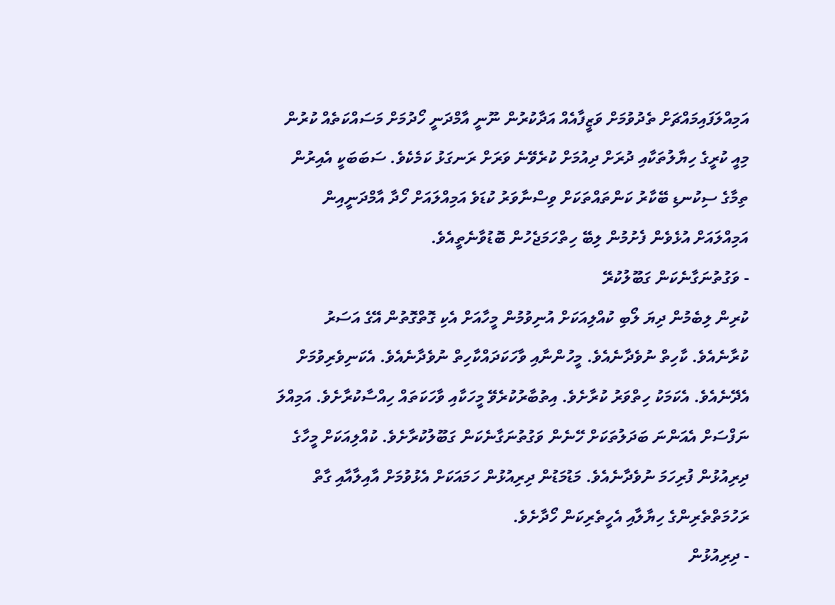އަމިއްލަފައިމައްޗަށް ތެދުވުމަށް ވަޒީފާއެއް އަދާކުރުން ނޫނީ އާމްދަނީ ހޯދުމަށް މަސައްކަތެއް ކުރުން މިއީ ކުރީގެ ހިޔާލުތަކާއި ދުރަށް ދިއުމަށް ކުރެވޭނެ ވަރަށް ރަނގަޅު ކަމެކެވެ. ސަބަބަކީ އެއިރުން ތިމާގެ ސިކުނޑި ބޭކާރު ކަންތައްތަކަށް ވިސްނާވަރު ކުޑަވެ އަމިއްލައަށް ހޯދާ އާމްދަނީއިން އަމިއްލައަށް އުޅެވެން ފެށުމުން ލިބޭ ހިތްހަމަޖެހުން ބޮޑުވާނެތީއެވެ.
- ވަގުތުނަގާނެކަން ގަބޫލުކުރޭ
ކުރިން ލިބެމުން ދިޔަ ލޯބި ކުއްލިއަކަށް އުނިވުމުން މީހާއަށް އެކި ގޮތްގޮތުން އޭގެ އަސަރު ކުރާނެއެވެ. ކާހިތް ނުވެދާނެއެވެ. މީހުންނާއި ވާހަކަދައްކާހިތް ނުވެދާނެއެވެ. އެކަނިވެރިވުމަށް އެދޭނެއެވެ. އެކަމަކު ހިތްވަރު ކުރާށެވެ. އިތުބާރުކުރެވޭ މީހަކާއި ވާހަކަތައް ހިއްސާކުރާށެވެ. އަމިއްލަ ނަފްސަށް އެއަންނަ ބަދަލުތަކަށް ހޭނެން ވަގުތުނަގާނެކަން ގަބޫލުކުރާށެވެ. ކުއްލިއަކަށް މީހާގެ ދިރިއުޅުން ފުރިހަމަ ނުވެދާނެއެވެ. މަޑުމަޑުން ދިރިއުޅުން ހަމައަކަށް އެޅުވުމަށް އާއިލާއާއި ގާތް ރަހުމަތްތެރިންގެ ހިޔާލާއި އެހީތެރިކަން ހޯދާށެވެ.
- ދިރިއުޅުން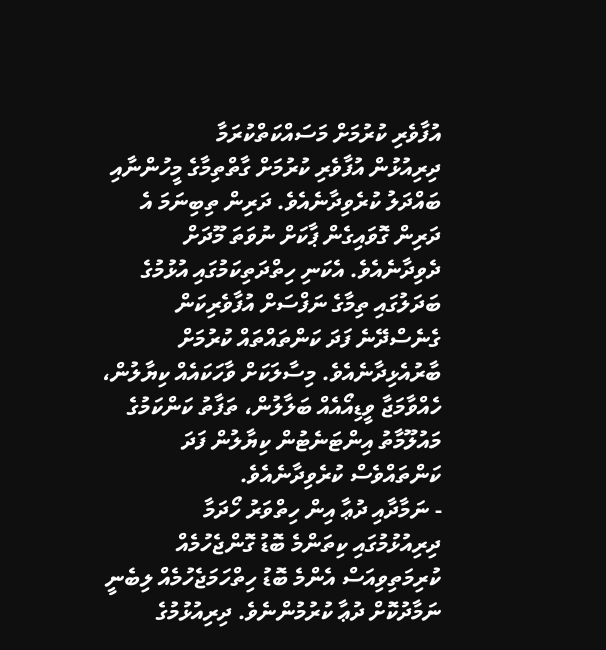އުފާވެރި ކުރުމަށް މަސައްކަތްކުރަމާ
ދިރިއުޅުން އުފާވެރި ކުރުމަށް ގާތްތިމާގެ މީހުންނާއި ބައްދަލު ކުރެވިދާނެއެވެ. ދަރިން ތިބިނަމަ އެ ދަރިން ގޮވައިގެން ޕާކަށް ނުވަތަ މޫދަށް ދެވިދާނެއެވެ. އެކަނި ހިތްދަތިކަމުގައި އުޅުމުގެ ބަދަލުގައި ތިމާގެ ނަފްސަށް އުފާވެރިކަން ގެނެސްދޭނެ ފަދަ ކަންތައްތައް ކުރުމަށް ބާރުއެޅިދާނެއެވެ. މިސާލަކަށް ވާހަކައެއް ކިޔާލުން، ހެއްވާމަޖާ ވީޑިއޯއެއް ބަލާލުން، ތަފާތު ކަންކަމުގެ މައުލޫމާތު އިންޓަނެޓުން ކިޔާލުން ފަދަ ކަންތައްވެސް ކުރެވިދާނެއެވެ.
- ނަމާދާއި ދުޢާ އިން ހިތްވަރު ހޯދަމާ
ދިރިއުޅުމުގައި ކިތަންމެ ބޮޑު ގޮންޖެހުމެއް ކުރިމަތިވިއަސް އެންމެ ބޮޑު ހިތްހަމަޖެހުމެއް ލިބެނީ ނަމާދުކޮށް ދުޢާ ކުރުމުންނެވެ. ދިރިއުޅުމުގެ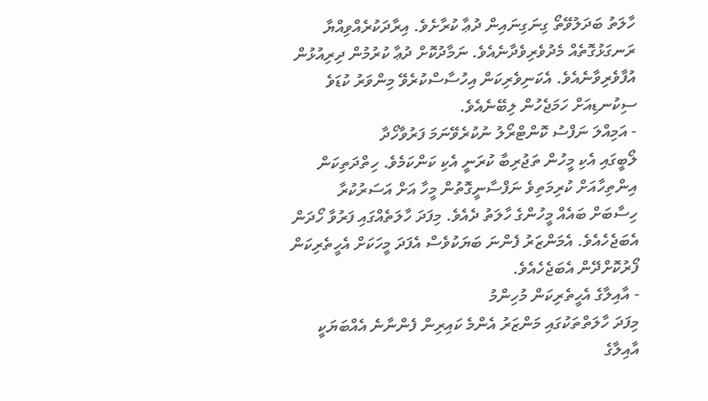ހާލަތު ބަދަލުވޭތޯ ގިނަގިނައިން ދުޢާ ކުރާށެވެ. އިރާދަކުރެއްވިއްޔާ ރަނގަޅުގޮތެއް މެދުވެރިވެދާނެއެވެ. ނަމާދުކޮށް ދުޢާ ކުރުމުން ދިރިއުޅުން އުފާވެރިވާނެއެވެ. އެކަނިވެރިކަން އިހުސާސްކުރެވޭ މިންވަރު ކުޑަވެ ސިކުނޑިއަށް ހަމަޖެހުން ލިބޭނެއެވެ.
- އަމިއްލަ ނަފްސު ކޮންޓްރޯލު ނުކުރެވޭނަމަ ފަރުވާހޯދާ
ލޯބީގައި އެކި މީހުން ތަޖުރިބާ ކުރަނީ އެކި ކަންކަމެވެ. ހިތްދަތިކަން އިންތިހާއަށް ކުރިމަތިވެ ނަފްސާނީގޮތުން މީހާ އަށް އަސަރުކުރާ ހިސާބަށް ބައެއް މީހުންގެ ހާލަތު ދެއެވެ. މިފަދަ ހާލަތެއްގައި ފަރުވާ ހޯދަން އެބަޖެހެއެވެ. އެމަންޒަރު ފެންނަ ބަޔަކުވެސް އެފަދަ މީހަކަށް އެހީތެރިކަން ފޯރުކޮށްދޭން އެބަޖެހެއެވެ.
- އާއިލާގެ އެހީތެރިކަން މުހިންމު
މިފަދަ ހާލަތްތަކުގައި މަންޒަރު އެންމެ ކައިރިން ފެންނާނެ އެއްބަޔަކީ އާއިލާގެ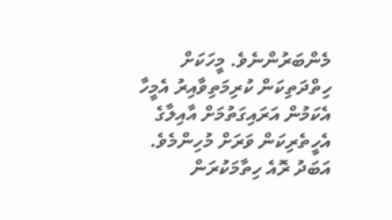މެންބަރުންނެވެ. މީހަކަށް ހިތްދަތިކަން ކުރިމަތިވާއިރު އެމީހާ އެކަމުން އަރައިގަތުމަށް އާއިލާގެ އެހީތެރިކަން ވަރަށް މުހިންމެވެ. އަބަދު ރޮއެ ހިތާމަކުރަން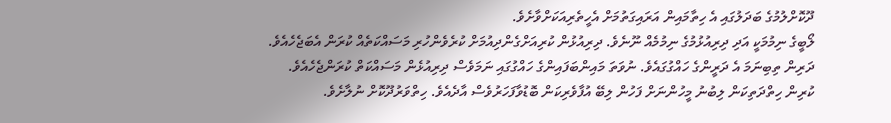ދޫކޮށްލުމުގެ ބަދަލުގައި އެ ހިތާމައިން އަރައިގަތުމަށް އެހީތެރިއަކަށްވާށެވެ.
ލޯބީގެ ނިމުމަކީ އަދި ދިރިއުޅުމުގެ ނިމުމެއް ނޫނެވެ. ދިރިއުޅުން ކުރިއަށްގެންދިއުމަށް ކުރެވެންހުރި މަސައްކަތެއް ކުރަން އެބަޖެހެއެވެ. ދަރިން ތިބިނަމަ އެ ދަރީންގެ ހައްގުގައެވެ. ނުވަތަ މައިންބަފައިންގެ ހައްގުގައި ނަމަވެސް ދިރިއުޅެން މަސައްކަތް ކުރަންޖެހެއެވެ. ކުރިން ހިތްދަތިކަން ލިބުނު މީހުންނަށް ފަހުން ލިބޭ އުފާވެރިކަން ބޮޑުވާފަހަރުވެސް އާދެއެވެ. ހިތްވަރުދޫކޮށް ނުލާށެވެ.